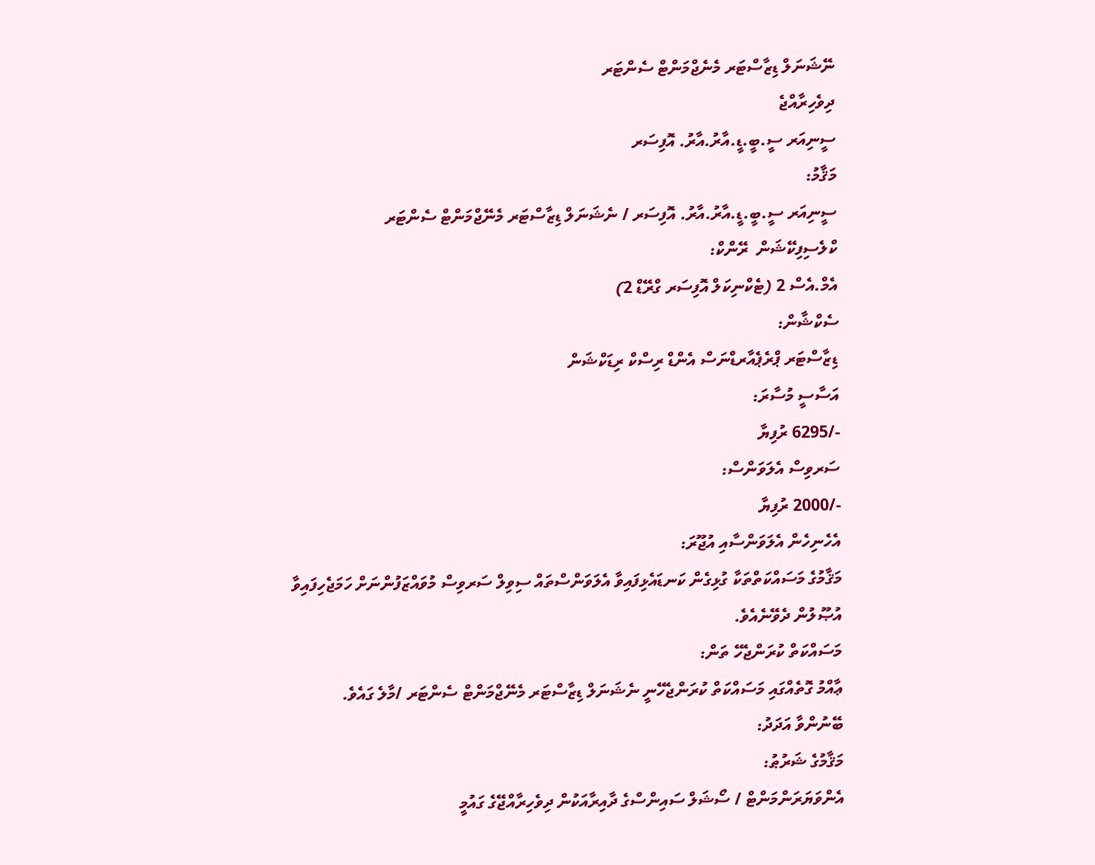ނޭޝަނަލް ޑިޒާސްޓަރ މެނެޖްމަންޓް ސެންޓަރ
ދިވެހިރާއްޖެ
ސީނިއަރ ސީ.ބީ.ޑީ.އާރު.އާރު. އޮފިސަރ
މަޤާމު:
ސީނިއަރ ސީ.ބީ.ޑީ.އާރު.އާރު. އޮފިސަރ / ނެޝަނަލް ޑިޒާސްޓަރ މެނޭޖްމަންޓް ސެންޓަރ
ކްލެސިފިކޭޝަން  ރޭންކް:
އެމް.އެސް 2 (ޓެކްނިކަލް އޮފިސަރ ގްރޭޑް 2)
ސެކްޝާން:
ޑިޒާސްޓަރ ޕްރެޕެއާރޑްނަސް އެންޑް ރިސްކް ރިޑަކްޝަން
އަސާސީ މުސާރަ:
-/6295 ރުފިޔާ
ސަރވިސް އެލަވަންސް:
-/2000 ރުފިޔާ
އެހެނިހެން އެލަވަންސާއި އުޖޫރަ:
މަޤާމުގެ މަސައްކަތްތަކާ ގުޅިގެން ކަނޑައެޅިފައިވާ އެލަވަންސްތައް ސިވިލް ސަރވިސް މުވައްޒަފުންނަށް ހަމަޖެހިފައިވާ އުޞޫލުން ދެވޭނެއެވެ.
މަސައްކަތް ކުރަންޖެހޭ ތަން:
ޢާއްމު ގޮތެއްގައި މަސައްކަތް ކުރަންޖެހޭނީ ނެޝަނަލް ޑިޒާސްޓަރ މެނޭޖްމަންޓް ސެންޓަރ /މާލެ ގައެވެ.
ބޭނުންވާ އަދަދު:
މަޤާމުގެ ޝަރުޠު:
އެންވަޔަރަންމަންޓް / ސޯޝަލް ސައިންސްގެ ދާއިރާއަކުން ދިވެހިރާއްޖޭގެ ގައުމީ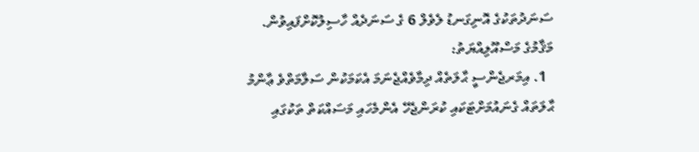ސަނަދުތަކުގެ އޮނިގަނޑު ލެވެލް 6 ގެ ސަނަދެއް ހާސިލުކޮށްފައިވުން.
މަޤާމުގެ މަސްއޫލިއްޔަތު:
  1. އިމަރޖެންސީ ޙާލަތެއް ދިމާވެއްޖެނަމަ އެކަމަކުން ސަލާމަތްވެ ޢާންމު ޙާލަތައް ގެނައުމަށްޓަކައި ކުރަންޖެހޭ އެންމެހައި މަސައްކަތް ތަކުގައި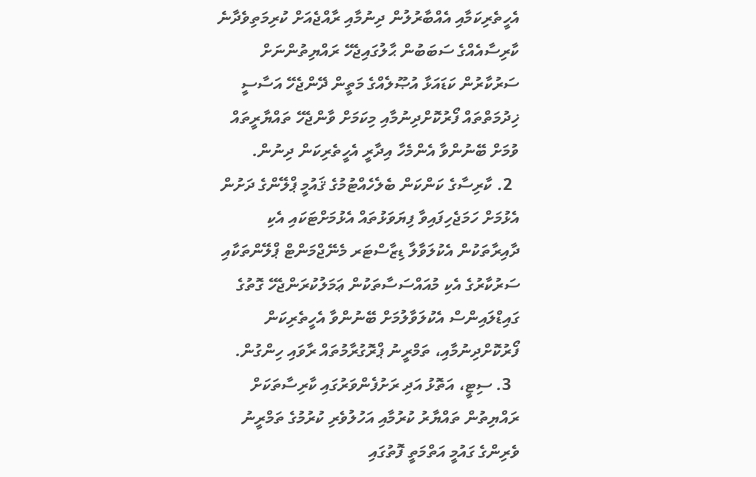އެހީތެރިކަމާއި އެއްބާރުލުން ދިނުމާއި ރާއްޖެއަށް ކުރިމަތިވެދާނެ ކާރިސާއެއްގެ ސަބަބުން ޙާލުގައިޖެހޭ ރައްޔިތުންނަށް ސަރުކާރުން ކަޑައަޅާ އުޞޫލެއްގެ މަތީން ދޭންޖެހޭ އަސާސީ ޚިދުމަތްތައް ފޯރުކޮށްދިނުމާއި މިކަމަށް ވާންޖެހޭ ތައްޔާރީތައް ވުމަށް ބޭނުންވާ އެންމެހާ އިދާރީ އެހީތެރިކަން ދިނުން.
  2. ކާރިސާގެ ކަންކަން ބެލެހެއްޓުމުގެ ޤައުމީ ޕްލޭންގެ ދަށުން އެޅުމަށް ހަމަޖެހިފައިވާ ފިޔަވަޅުތައް އެޅުމަށްޓަކައި އެކި ދާއިރާތަކުން އެކުލަވާލާ ޑިޒާސްޓަރ މެނޭޖްމަންޓް ޕްލޭންތަކާއި ސަރުކާރުގެ އެކި މުއައްސަސާތަކުން ޢަމަލުކުރަންޖެހޭ ގޮތުގެ ގައިޑްލައިންސް އެކުލަވާލުމަށް ބޭނުންވާ އެހީތެރިކަން ފޯރުކޮށްދިނުމާއި، ތަމްރީނު ޕްރޮގުރާމުތައް ރާވައި ހިންގުން.
  3. ސިޓީ، އަތޮޅު އަދި ރަށުފެންވަރުގައި ކާރިސާތަކަށް ރައްޔިތުން ތައްޔާރު ކުރުމާއި އަހުލުވެރި ކުރުމުގެ ތަމްރީނު ވެރިންގެ ގައުމީ އަތްމަތީ ފޮތުގައި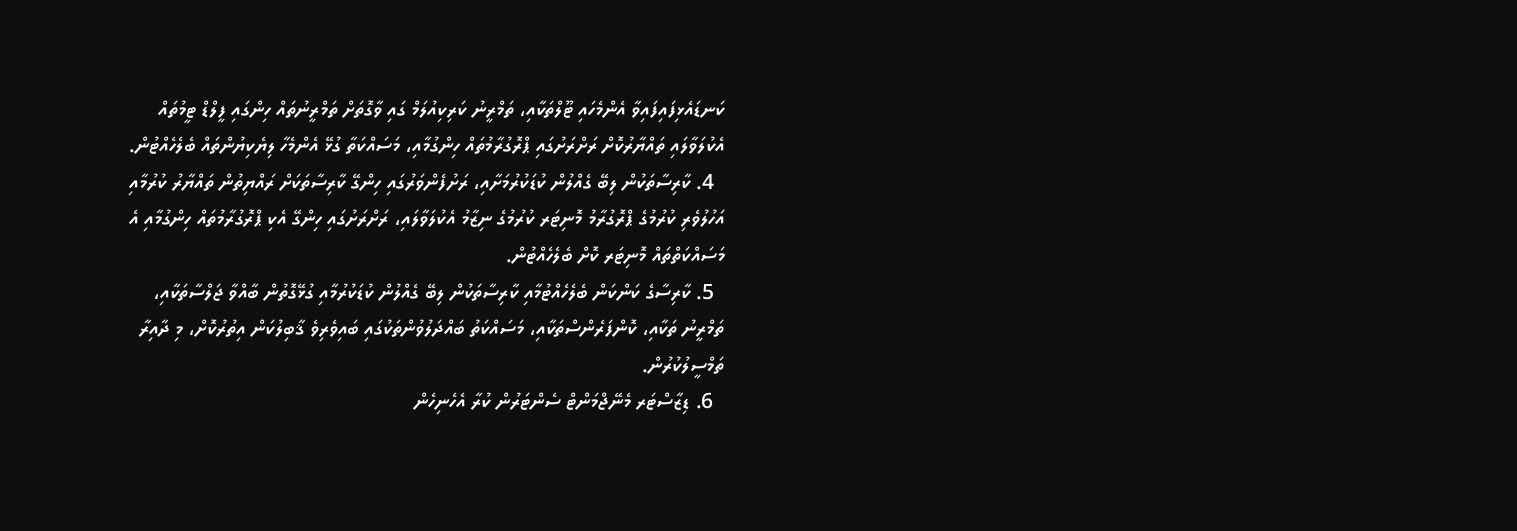ކަނޑައެޅިފައިފައިވާ އެންމެހައި ޓޫލްތަކާއި، ތަމްރީނު ކަރިކިއުލަމް ގައި ވާގޮތަށް ތަމްރީނުތައް ހިންގައި ފީލްޑް ޓީމުތައް އެކުލަވާލައި ތައްޔާރުކޮށް ރަށްރަށުގައި ޕްރޮގުރާމުތައް ހިންގުމާއި، މަސައްކަތާ ގުޅޭ އެންމެހާ ލިޔެކިޔުންތައް ބެލެހެއްޓުން.
  4. ކާރިސާތަކުން ލިބޭ ގެއްލުން ކުޑަކުރުމަށާއި، ރަށުފެންވަރުގައި ހިންގޭ ކާރިސާތަކަށް ރައްޔިތުން ތައްޔާރު ކުރުމާއި އަހުލުވެރި ކުރުމުގެ ޕްރޮގުރާމު މޮނިޓަރ ކުރުމުގެ ނިޒާމު އެކުލަވާލައި، ރަށްރަށުގައި ހިންގޭ އެކި ޕްރޮގުރާމުތައް ހިންގުމާއި އެ މަސައްކަތްތައް މޮނިޓަރ ކޮށް ބެލެހެއްޓުން.
  5. ކާރިސާގެ ކަންކަން ބެލެހެއްޓުމާއި ކާރިސާތަކުން ލިބޭ ގެއްލުން ކުޑަކުރުމާއި ގުޅޭގޮތުން ބާއްވާ ޖަލްސާތަކާއި، ތަމްރީނު ތަކާއި، ކޮންފަރެންސްތަކާއި، މަސައްކަތު ބައްދަލުވުންތަކުގައި ބައިވެރިވެ ޤާބިލުކަން އިތުރުކޮށް، މި ދާއިރާ ތަމްސީލުކުރުން.
  6. ޑިޒާސްޓަރ މެނޭޖްމަންޓް ސެންޓަރުން ކުރާ އެހެނިހެން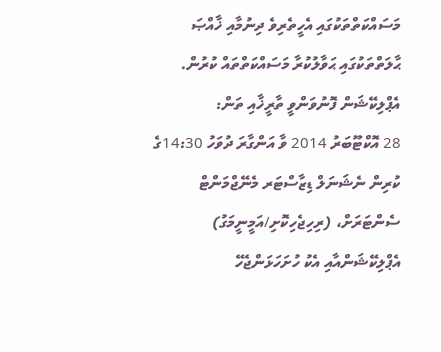މަސައްކަތްތަކުގައި އެހީތެރިވެ ދިނުމާއި ޚާއްޞަ ޙާލަތްތަކުގައި ޙަވާލުކުރާ މަސައްކަތްތައް ކުރުން.
އެޕްލިކޭޝަން ފޮނުވަންވީ ތާރީޚާއި ތަން:
28 އޮކްޓޫބަރު 2014 ވާ އަންގާރަ ދުވަހު 14:30ގެ ކުރިން ނެޝަނަލް ޑިޒާސްޓަރ މެނޭޖްމަންޓް ސެންޓަރަށް، (ރިހިޖެހިކޮށި/އަމީނީމަގު)
އެޕްލިކޭޝަންއާއި އެކު ހުށަހަޅަންޖެހޭ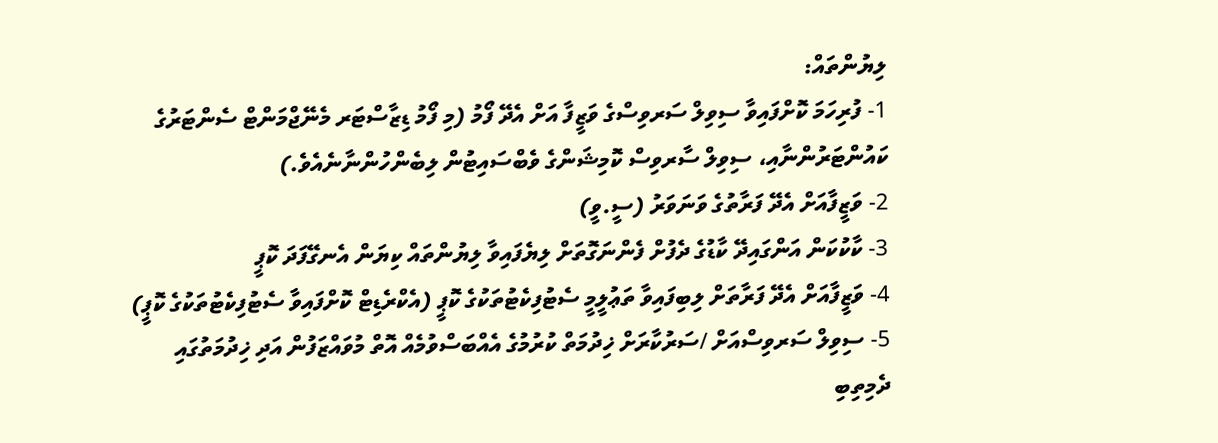ލިޔުންތައް:
1- ފުރިހަމަ ކޮށްފައިވާ ސިވިލް ސަރވިސްގެ ވަޒީފާ އަށް އެދޭ ފޯމު (މި ފޯމު ޑިޒާސްޓަރ މެނޭޖްމަންޓް ސެންޓަރުގެ ކައުންޓަރުންނާއި، ސިވިލް ސާރވިސް ކޮމިޝަންގެ ވެބްސައިޓުން ލިބެންހުންނާނެއެވެ.)
2- ވަޒީފާއަށް އެދޭ ފަރާތުގެ ވަނަވަރު (ސީ.ވީ)
3- ކާކުކަން އަންގައިދޭ ކާޑުގެ ދެފުށް ފެންނަގޮތަށް ލިޔެފައިވާ ލިޔުންތައް ކިޔަން އެނގޭފަދަ ކޮޕީ
4- ވަޒީފާއަށް އެދޭ ފަރާތަށް ލިބިފައިވާ ތަޢުލީމީ ސެޓުފިކެޓުތަކުގެ ކޮޕީ (އެކްރެޑިޓް ކޮށްފައިވާ ސެޓުފިކެޓުތަކުގެ ކޮޕީ)
5- ސިވިލް ސަރވިސްއަށް /ސަރުކާރަށް ޚިދުމަތް ކުރުމުގެ އެއްބަސްވުމެއް އޮތް މުވައްޒަފުން އަދި ޚިދުމަތުގައި ދެމިތިބި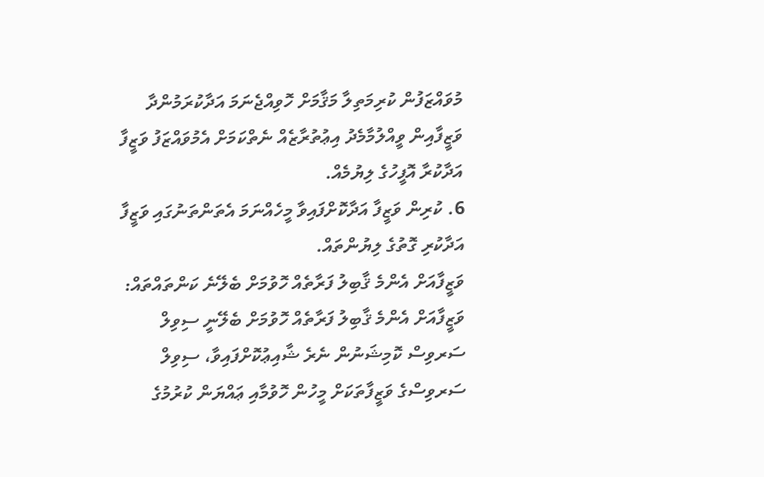މުވައްޒަފުން ކުރިމަތިލާ މަޤާމަށް ހޮވިއްޖެނަމަ އަދާކުރަމުންދާ ވަޒީފާއިން ވީއްލުމާމެދު އިޢުތުރާޒެއް ނެތްކަމަށް އެމުވައްޒަފު ވަޒީފާ އަދާކުރާ އޮފީހުގެ ލިޔުމެއް.
6. ކުރިން ވަޒީފާ އަދާކޮށްފައިވާ މީހެއްނަމަ އެތަންތަނުގައި ވަޒީފާ އަދާކުރި ގޮތުގެ ލިޔުންތައް.
ވަޒީފާއަށް އެންމެ ޤާބިލު ފަރާތެއް ހޮވުމަށް ބެލޭނެ ކަންތައްތައް:
ވަޒީފާއަށް އެންމެ ޤާބިލު ފަރާތެއް ހޮވުމަށް ބެލޭނީ ސިވިލް ސަރވިސް ކޮމިޝަނުން ނެރެ ޝާއިޢުކޮށްފައިވާ، ސިވިލް ސަރވިސްގެ ވަޒީފާތަކަށް މީހުން ހޮވުމާއި ޢައްޔަން ކުރުމުގެ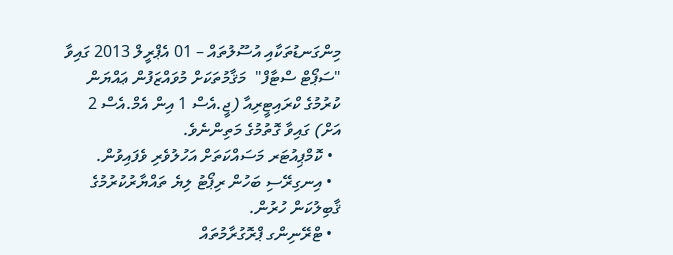މިންގަނޑުތަކާއި އުސޫލުތައް – 01 އެޕްރީލް 2013 ގައިވާ  "ސަޕޯޓް ސްޓާފް"  މަޤާމުތަކަށް މުވައްޒަފުން ޢައްޔަން ކުރުމުގެ ކްރައިޓީރިއާ (ޖީ.އެސް 1 އިން އެމް.އެސް 2 އަށް) ގައިވާ ގޮތުމުގެ މަތިންނެވެ.
  • ކޮމްޕިއުޓަރ މަސައްކަތަށް އަހުލުވެރި ވެފައިވުން.
  • އިނގިރޭސި ބަހުން ރިޕޯޓު ލިޔެ ތައްޔާރުކުރުމުގެ ޤާބިލުކަން ހުރުން.
  • ޓްރޭނިންގ ޕްރޮގުރާމުތައް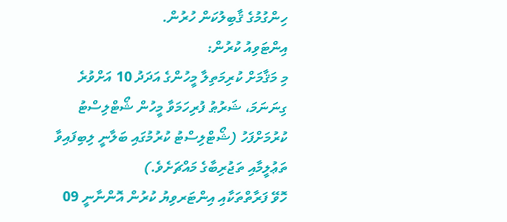ހިންގުމުގެ ޤާބިލުކަން ހުރުން.
އިންޓަވިއު ކުރުން:
މި މަޤާމަށް ކުރިމަތިލާ މީހުންގެ އަދަދު 10 އަށްވުރެ ގިނަނަމަ، ޝަރުޠު ފުރިހަމަވާ މީހުން ޝޯޓްލިސްޓު ކުރުމަށްފަހު (ޝޯޓްލިސްޓު ކުރުމުގައި ބަލާނީ ލިބިފައިވާ ތަޢުލީމާއި ތަޖުރިބާގެ މައްޗަށެވެ.)
ހޮވޭ ފަރާތްތަކާއި އިންޓަރވިޔު ކުރުން އޮންނާނީ 09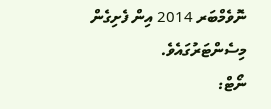ނޮވެމްބަރ 2014 އިން ފެށިގެން  މިސެންޓަރުގައެވެ.
ނޯޓް: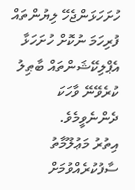ހުށަހަޅަންޖެހޭ ލިޔުންތައް ފުރިހަމަ ނުކޮށް ހުށަހަޅާ އެޕްލިކޭޝަންތައް ބާޠިލު ކުރެވޭނޭ ވާހަކަ ދެންނެވީމެވެ.
އިތުރު މަޢުލޫމާތު ސާފުކުރެއްވުމަށް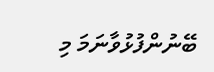ބޭނުންފުޅުވާނަމަ މި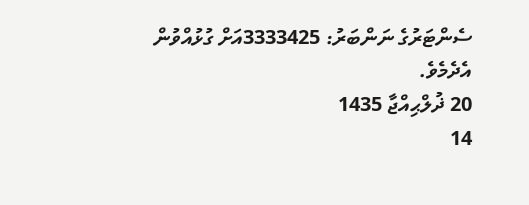ސެންޓަރުގެ ނަންބަރު: 3333425އަށް ގުޅުއްވުން އެދެމެވެ.
20 ޛުލްޙިއްޖާ 1435
14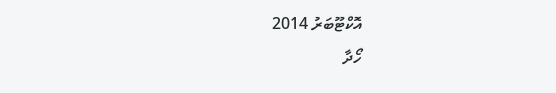އޮކްޓޫބަރު 2014
ހޯދާ